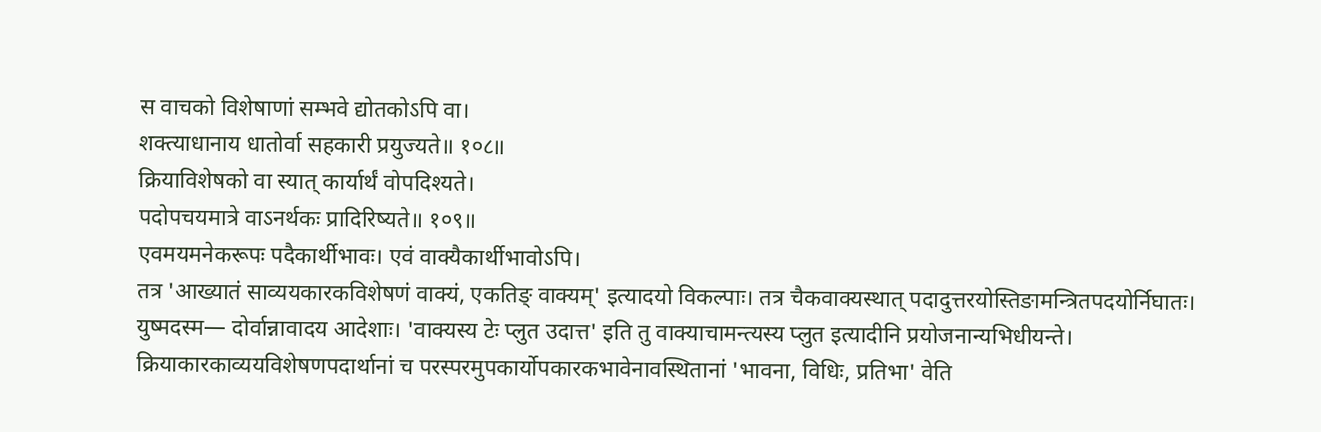स वाचको विशेषाणां सम्भवे द्योतकोऽपि वा।
शक्त्याधानाय धातोर्वा सहकारी प्रयुज्यते॥ १०८॥
क्रियाविशेषको वा स्यात् कार्यार्थं वोपदिश्यते।
पदोपचयमात्रे वाऽनर्थकः प्रादिरिष्यते॥ १०९॥
एवमयमनेकरूपः पदैकार्थीभावः। एवं वाक्यैकार्थीभावोऽपि।
तत्र 'आख्यातं साव्ययकारकविशेषणं वाक्यं, एकतिङ् वाक्यम्' इत्यादयो विकल्पाः। तत्र चैकवाक्यस्थात् पदादुत्तरयोस्तिङामन्त्रितपदयोर्निघातः। युष्मदस्म— दोर्वान्नावादय आदेशाः। 'वाक्यस्य टेः प्लुत उदात्त' इति तु वाक्याचामन्त्यस्य प्लुत इत्यादीनि प्रयोजनान्यभिधीयन्ते। क्रियाकारकाव्ययविशेषणपदार्थानां च परस्परमुपकार्योपकारकभावेनावस्थितानां 'भावना, विधिः, प्रतिभा' वेति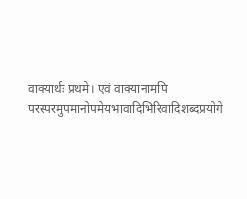वाक्यार्थः प्रथमे। एवं वाक्यानामपि परस्परमुपमानोपमेयभावादिभिरिवादिशब्दप्रयोगे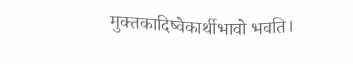मुक्तकादिष्वेकार्थीभावो भवति।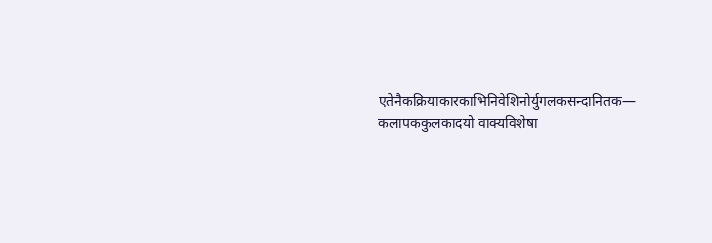एतेनैकक्रियाकारकाभिनिवेशिनोर्युगलकसन्दानितक— कलापककुलकादयो वाक्यविशेषा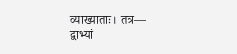व्याख्याताः। तत्र—
द्वाभ्यां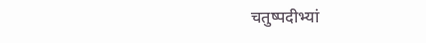चतुष्पदीभ्यां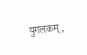युगलकम्,